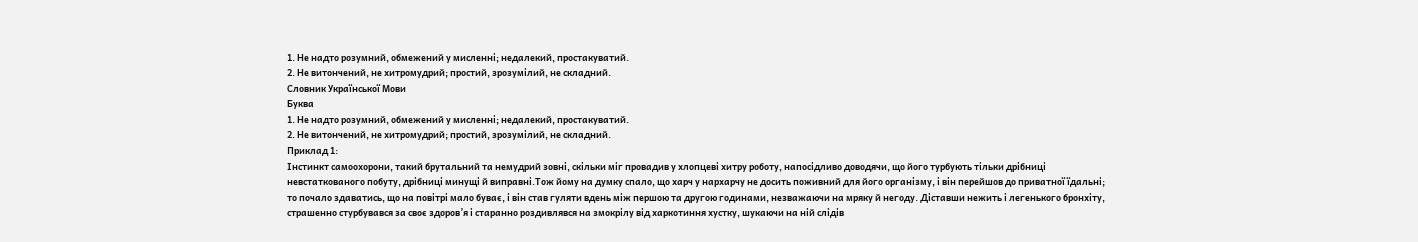1. Не надто розумний, обмежений у мисленні; недалекий, простакуватий.
2. Не витончений, не хитромудрий; простий, зрозумілий, не складний.
Словник Української Мови
Буква
1. Не надто розумний, обмежений у мисленні; недалекий, простакуватий.
2. Не витончений, не хитромудрий; простий, зрозумілий, не складний.
Приклад 1:
Інстинкт самоохорони, такий брутальний та немудрий зовні, скільки міг провадив у хлопцеві хитру роботу, напосідливо доводячи, що його турбують тільки дрібниці невстаткованого побуту, дрібниці минущі й виправні.Тож йому на думку спало, що харч у нархарчу не досить поживний для його організму, і він перейшов до приватної їдальні; то почало здаватись, що на повітрі мало буває, і він став гуляти вдень між першою та другою годинами, незважаючи на мряку й негоду. Діставши нежить і легенького бронхіту, страшенно стурбувався за своє здоров’я і старанно роздивлявся на змокрілу від харкотиння хустку, шукаючи на ній слідів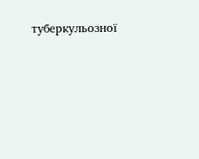туберкульозної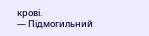крові.
— Підмогильний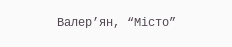Валер’ян, “Місто”